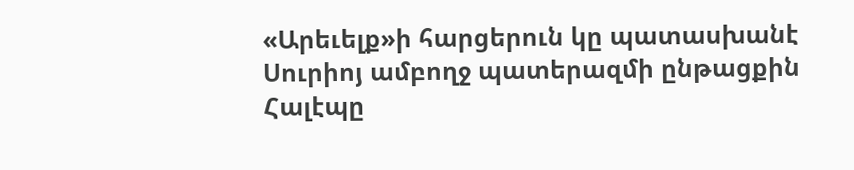«Արեւելք»ի հարցերուն կը պատասխանէ Սուրիոյ ամբողջ պատերազմի ընթացքին Հալէպը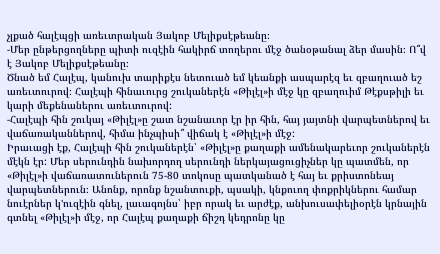չլքած հալէպցի առեւտրական Յակոբ Մելիքսէթեանը։
-Մեր ընթերցողները պիտի ուզէին հակիրճ տողերու մէջ ծանօթանալ ձեր մասին։ Ո՞վ է Յակոբ Մելիքսէթեանը։
Ծնած եմ Հալէպ, կանուխ տարիքէս նետուած եմ կեանքի ասպարէզ եւ զբաղուած եշ առեւտուրով։ Հալէպի հինաւուրց շուկաներէն «Թիլէլ»ի մէջ կը զբաղուիմ Թէքսթիլի եւ կարի մեքենաներու առեւտուրով:
-Հալէպի հին շուկայ «Թիլէլ»ը շատ նշանաւոր էր իր հին, հայ յայտնի վարպետներով եւ վաճառականներով, հիմա ինչպիսի՞ վիճակ է «Թիլէլ»ի մէջ:
Իրաւացի էք, Հալէպի հին շուկաներէն՝ «Թիլէլ»ը քաղաքի ամենակարեւոր շուկաներէն մէկն էր: Մեր սերունդին նախորդող սերունդի ներկայացուցիչներ կը պատմեն, որ «Թիլէլ»ի վաճառատուներուն 75-80 տոկոսը պատկանած է հայ եւ քրիստոնեայ վարպետներուն։ Անոնք, որոնք նշանտուքի, պսակի, կնքուող փոքրիկներու համար նուէրներ կ'ուզէին գնել, լաւագոյնս՝ իբր որակ եւ արժէք, անխուսափելիօրէն կրնային գտնել «Թիլէլ»ի մէջ, որ Հալէպ քաղաքի ճիշդ կեդրոնը կը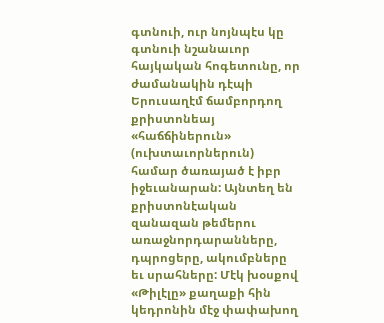գտնուի, ուր նոյնպէս կը գտնուի նշանաւոր հայկական հոգետունը, որ ժամանակին դէպի Երուսաղէմ ճամբորդող քրիստոնեայ «հաճճիներուն» (ուխտաւորներուն) համար ծառայած է իբր իջեւանարան: Այնտեղ են քրիստոնէական զանազան թեմերու առաջնորդարանները, դպրոցերը, ակումբները եւ սրահները: Մէկ խօսքով «Թիլէլը» քաղաքի հին կեդրոնին մէջ փափախող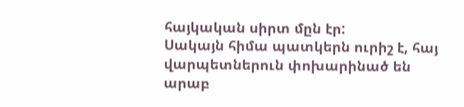հայկական սիրտ մըն էր:
Սակայն հիմա պատկերն ուրիշ է, հայ վարպետներուն փոխարինած են արաբ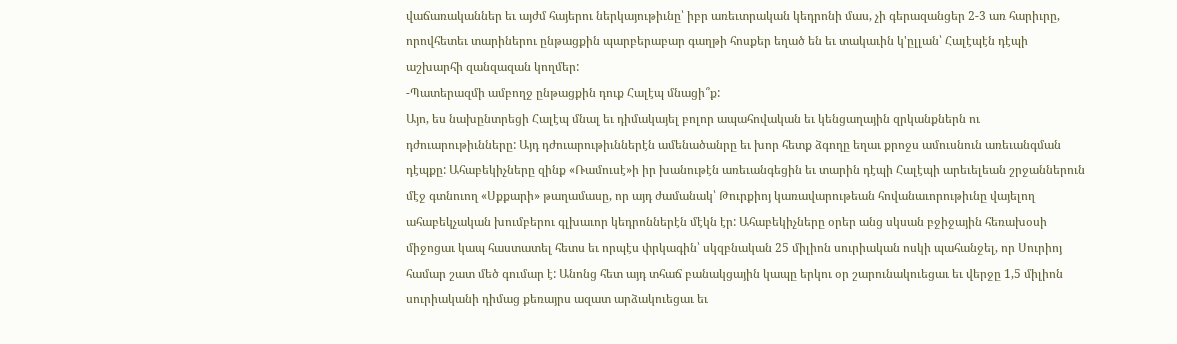վաճառականներ եւ այժմ հայերու ներկայութիւնը՝ իբր առեւտրական կեդրոնի մաս, չի գերազանցեր 2-3 առ հարիւրը, որովհետեւ տարիներու ընթացքին պարբերաբար գաղթի հոսքեր եղած են եւ տակաւին կ'ըլլան՝ Հալէպէն դէպի աշխարհի զանզազան կողմեր:
-Պատերազմի ամբողջ ընթացքին դուք Հալէպ մնացի՞ք:
Այո, ես նախընտրեցի Հալէպ մնալ եւ դիմակայել բոլոր ապահովական եւ կենցաղային զրկանքներն ու դժուարութիւնները: Այդ դժուարութիւններէն ամենածանրը եւ խոր հետք ձգողը եղաւ քրոջս ամուսնուն առեւանգման դէպքը: Ահաբեկիչները զինք «Ռամուսէ»ի իր խանութէն առեւանգեցին եւ տարին դէպի Հալէպի արեւելեան շրջաններուն մէջ գտնուող «Սքքարի» թաղամասը, որ այդ ժամանակ՝ Թուրքիոյ կառավարութեան հովանաւորութիւնը վայելող ահաբեկչական խումբերու գլխաւոր կեդրոններէն մէկն էր: Ահաբեկիչները օրեր անց սկսան բջիջային հեռախօսի միջոցաւ կապ հաստատել հետս եւ որպէս փրկագին՝ սկզբնական 25 միլիոն սուրիական ոսկի պահանջել, որ Սուրիոյ համար շատ մեծ գումար է: Անոնց հետ այդ տհաճ բանակցային կապը երկու օր շարունակուեցաւ եւ վերջը 1,5 միլիոն սուրիականի դիմաց քեռայրս ազատ արձակուեցաւ եւ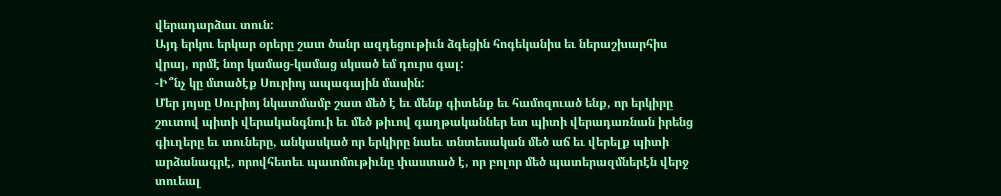վերադարձաւ տուն:
Այդ երկու երկար օրերը շատ ծանր ազդեցութիւն ձգեցին հոգեկանիս եւ ներաշխարհիս վրայ, որմէ նոր կամաց-կամաց սկսած եմ դուրս գալ:
-Ի՞նչ կը մտածէք Սուրիոյ ապագային մասին:
Մեր յոյսը Սուրիոյ նկատմամբ շատ մեծ է եւ մենք գիտենք եւ համոզուած ենք, որ երկիրը շուտով պիտի վերականգնուի եւ մեծ թիւով գաղթականներ ետ պիտի վերադառնան իրենց գիւղերը եւ տուները, անկասկած որ երկիրը նաեւ տնտեսական մեծ աճ եւ վերելք պիտի արձանագրէ, որովհետեւ պատմութիւնը փաստած է, որ բոլոր մեծ պատերազմներէն վերջ տուեալ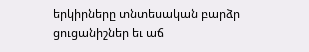երկիրները տնտեսական բարձր ցուցանիշներ եւ աճ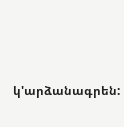կ'արձանագրեն: